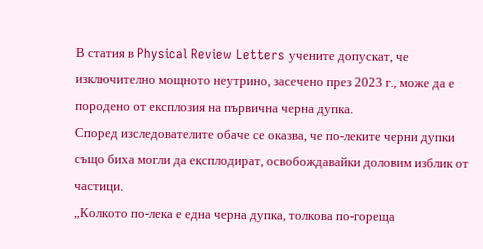В статия в Physical Review Letters учените допускат, че изключително мощното неутрино, засечено през 2023 г., може да е породено от експлозия на първична черна дупка.
Според изследователите обаче се оказва, че по-леките черни дупки също биха могли да експлодират, освобождавайки доловим изблик от частици.
„Колкото по-лека е една черна дупка, толкова по-гореща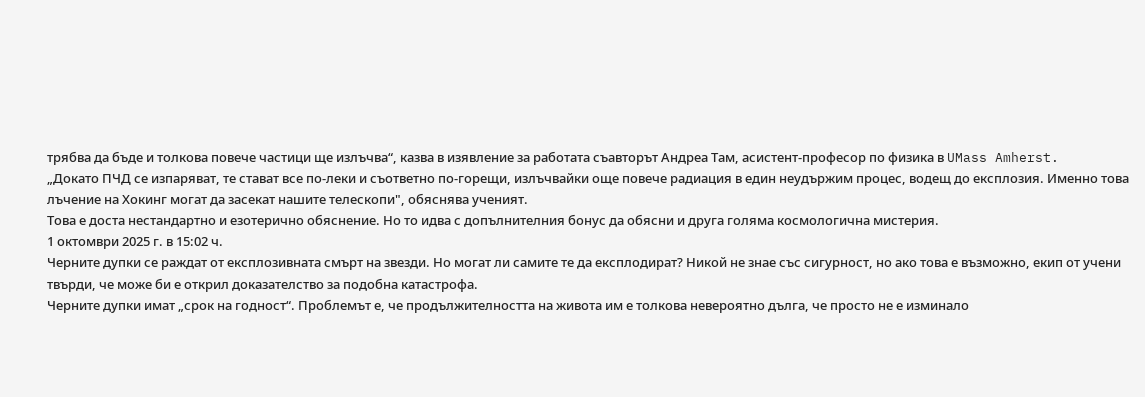трябва да бъде и толкова повече частици ще излъчва“, казва в изявление за работата съавторът Андреа Там, асистент-професор по физика в UMass Amherst.
„Докато ПЧД се изпаряват, те стават все по-леки и съответно по-горещи, излъчвайки още повече радиация в един неудържим процес, водещ до експлозия. Именно това лъчение на Хокинг могат да засекат нашите телескопи", обяснява ученият.
Това е доста нестандартно и езотерично обяснение. Но то идва с допълнителния бонус да обясни и друга голяма космологична мистерия.
1 октомври 2025 г. в 15:02 ч.
Черните дупки се раждат от експлозивната смърт на звезди. Но могат ли самите те да експлодират? Никой не знае със сигурност, но ако това е възможно, екип от учени твърди, че може би е открил доказателство за подобна катастрофа.
Черните дупки имат „срок на годност“. Проблемът е, че продължителността на живота им е толкова невероятно дълга, че просто не е изминало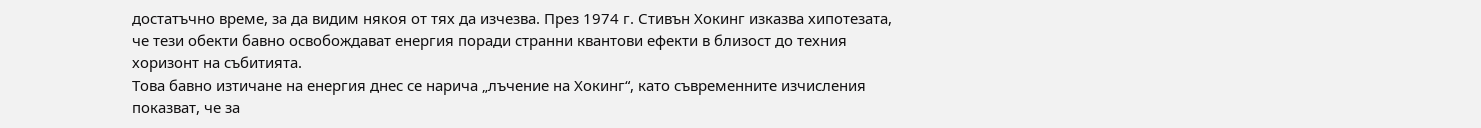достатъчно време, за да видим някоя от тях да изчезва. През 1974 г. Стивън Хокинг изказва хипотезата, че тези обекти бавно освобождават енергия поради странни квантови ефекти в близост до техния хоризонт на събитията.
Това бавно изтичане на енергия днес се нарича „лъчение на Хокинг“, като съвременните изчисления показват, че за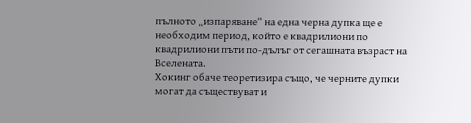пълното „изпаряване“ на една черна дупка ще е необходим период, който е квадрилиони по квадрилиони пъти по-дълъг от сегашната възраст на Вселената.
Хокинг обаче теоретизира също, че черните дупки могат да съществуват и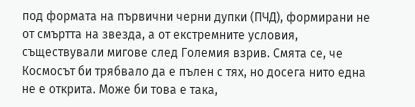под формата на първични черни дупки (ПЧД), формирани не от смъртта на звезда, а от екстремните условия, съществували мигове след Големия взрив. Смята се, че Космосът би трябвало да е пълен с тях, но досега нито една не е открита. Може би това е така,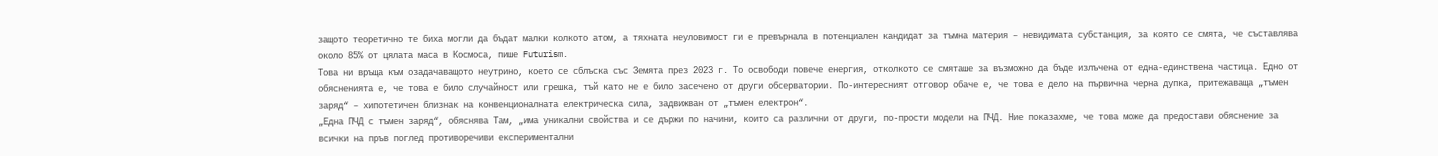защото теоретично те биха могли да бъдат малки колкото атом, а тяхната неуловимост ги е превърнала в потенциален кандидат за тъмна материя – невидимата субстанция, за която се смята, че съставлява около 85% от цялата маса в Космоса, пише Futurism.
Това ни връща към озадачаващото неутрино, което се сблъска със Земята през 2023 г. То освободи повече енергия, отколкото се смяташе за възможно да бъде излъчена от една-единствена частица. Едно от обясненията е, че това е било случайност или грешка, тъй като не е било засечено от други обсерватории. По-интересният отговор обаче е, че това е дело на първична черна дупка, притежаваща „тъмен заряд“ – хипотетичен близнак на конвенционалната електрическа сила, задвижван от „тъмен електрон“.
„Една ПЧД с тъмен заряд“, обяснява Там, „има уникални свойства и се държи по начини, които са различни от други, по-прости модели на ПЧД. Ние показахме, че това може да предостави обяснение за всички на пръв поглед противоречиви експериментални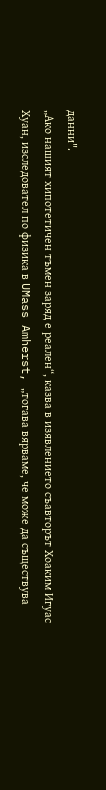данни".
„Ако нашият хипотетичен тъмен заряд е реален“, казва в изявлението съавторът Хоаким Игуас Хуан, изследовател по физика в UMass Amherst, „тогава вярваме, че може да съществува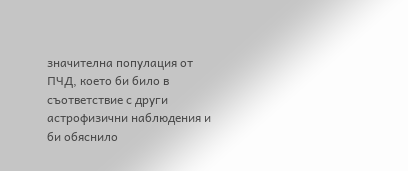значителна популация от ПЧД, което би било в съответствие с други астрофизични наблюдения и би обяснило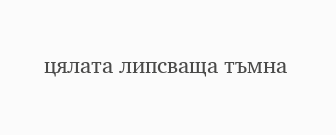цялата липсваща тъмна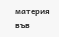материя във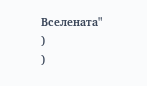Вселената"
)
)